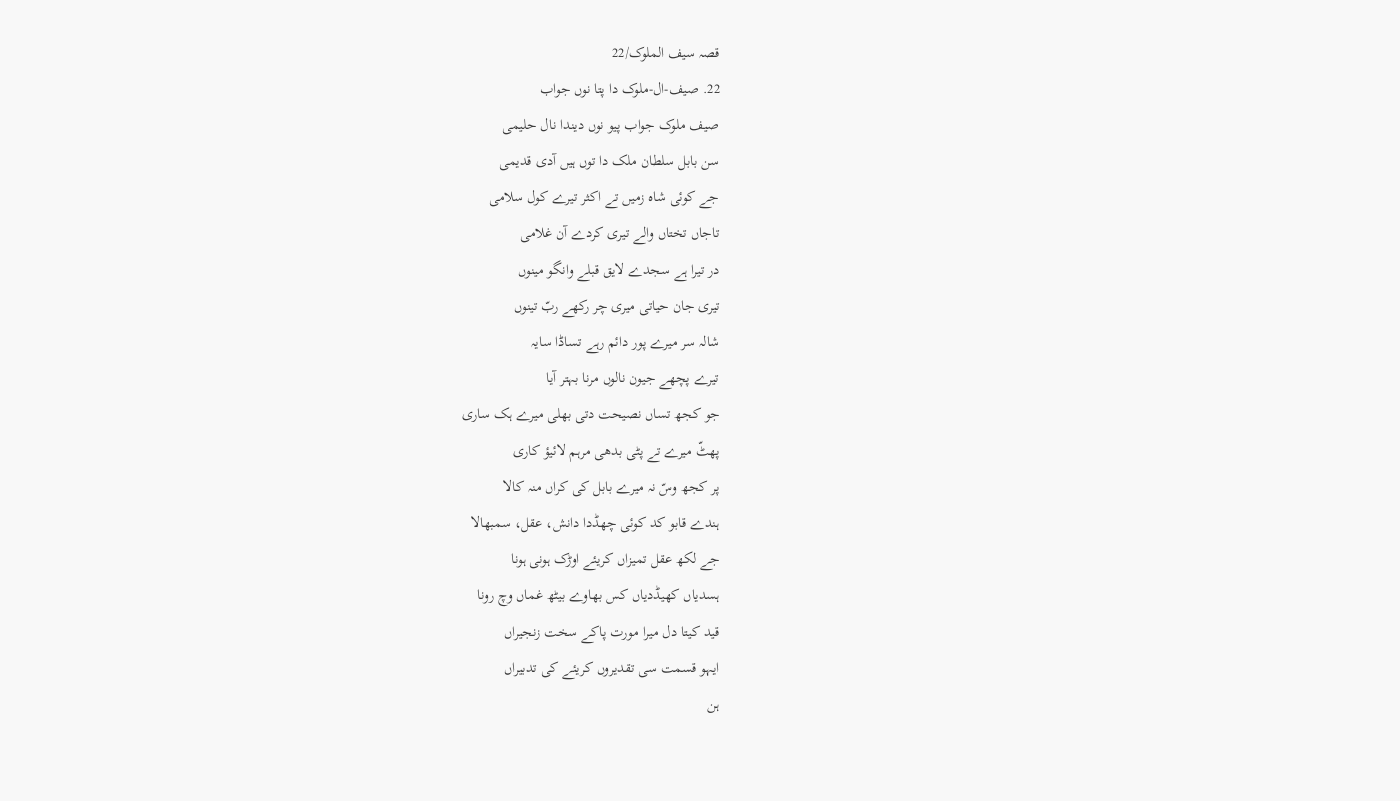قصہ سیف الملوک/22
22. صیف-ال-ملوک دا پتا نوں جواب
صیف ملوک جواب پیو نوں دیندا نال حلیمی
سن بابل سلطان ملک دا توں ہیں آدی قدیمی
جے کوئی شاہ زمیں تے اکثر تیرے کول سلامی
تاجاں تختاں والے تیری کردے آن غلامی
در تیرا ہے سجدے لایق قبلے وانگو مینوں
تیری جان حیاتی میری چر رکھے ربّ تینوں
شالہ سر میرے پور دائم رہے تساڈا سایہ
تیرے پچھے جیون نالوں مرنا بہتر آیا
جو کجھ تساں نصیحت دتی بھلی میرے ہک ساری
پھٹّ میرے تے پٹی بدھی مرہم لائیؤ کاری
پر کجھ وسّ نہ میرے بابل کی کراں منہ کالا
ہندے قابو کد کوئی چھڈدا دانش، عقل، سمبھالا
جے لکھ عقل تمیزاں کریئے اوڑک ہونی ہونا
ہسدیاں کھیڈدیاں کس بھاوے بیٹھ غماں وچ رونا
قید کیتا دل میرا مورت پاکے سخت زنجیراں
ایہو قسمت سی تقدیروں کریئے کی تدبیراں
ہن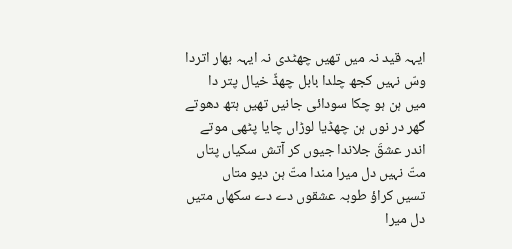ایہہ قید نہ میں تھیں چھٹدی نہ ایہہ بھار اتردا
وسّ نہیں کجھ چلدا بابل چھڈّ خیال پتر دا
میں ہن ہو چکا سودائی جانیں تھیں ہتھ دھوتے
گھر در نوں ہن چھڈیا لوڑاں چایا پٹھی موتے
اندر عشقَ جلاندا جیوں کر آتش سکیاں پتاں
متّ نہیں دل میرا مندا متّ ہن دیو متاں
تسیں کراؤ طوبہ عشقوں دے دے سکھاں متیں
دل میرا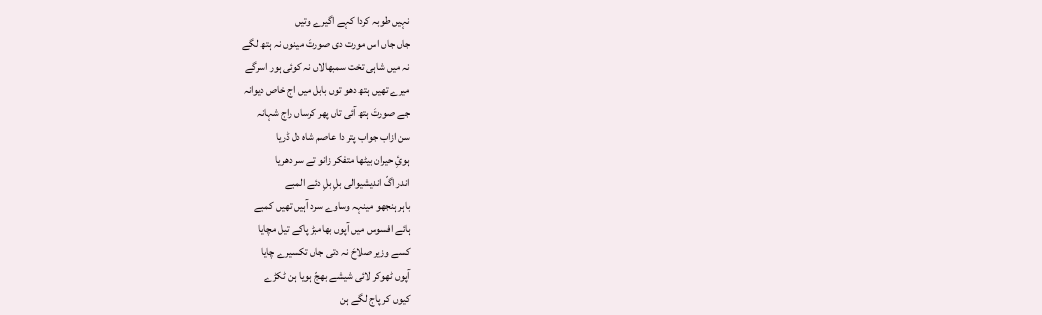نہیں طوبہ کردا کہے اگیرے وتیں
جاں جاں اس مورت دی صورتَ مینوں نہ ہتھ لگے
نہ میں شاہی تخت سمبھالاں نہ کوئی ہور اسرگے
میرے تھیں ہتھ دھو توں بابل میں اج خاص دیوانہ
جے صورتَ ہتھ آئی تاں پھر کرساں راج شہانہ
سن ازاب جواب پتر دا عاصم شاہ دل ڈریا
ہوئِ حیران بیٹھا متفکر زانو تے سر دھریا
اندر اگّ اندیشیوالی بلِ بلِ دئے المبے
باہر ہنجھو مینہہ وساوے سرد آہیں تھیں کمبے
ہائے افسوس میں آپوں بھامبڑ پاکے تیل مچایا
کسے وزیر صلاحَ نہ دتی جاں تکسیرے چایا
آپوں ٹھوکر لائی شیشے بھجّ ہویا ہن ٹکڑے
کیوں کر پاج لگے ہن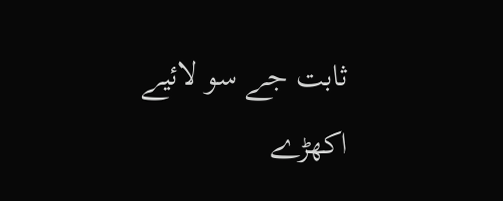ثابت جے سو لائیے اکھڑے